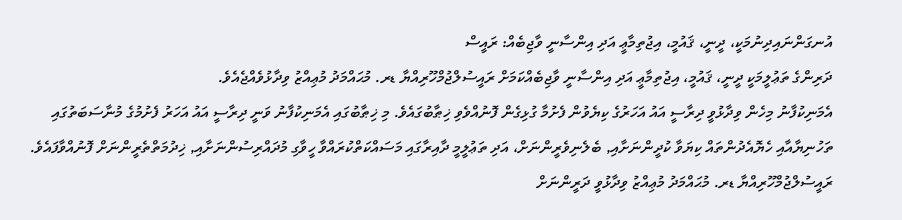އުނގަންނައިދިނުމަކީ، ދީނީ، ޤައުމީ، އިޖުތިމާޢީ އަދި އިންސާނީ ވާޖިބެއް: ރައީސް
ދަރިންގެ ތަޢުލީމަކީ ދީނީ، ޤައުމީ، އިޖުތިމާޢީ އަދި އިންސާނީ ވާޖިބެއްކަމަށް ރައީސުލްޖުމްހޫރިއްޔާ ޑރ. މުޙައްމަދު މުޢިއްޒު ވިދާޅުވެއްޖެއެވެ.
އެމަނިކުފާނު މިހެން ވިދާޅުވީ ދިރާސީ އައު އަހަރުގެ ކިޔެވުން ފެށުމާ ގުޅިގެން ފޮނުއްވެވި ޚިޠާބުގައެވެ. މި ޚިޠާބުގައި އެމަނިކުފާނު ވަނީ ދިރާސީ އައު އަހަރު ފެށުމުގެ މުނާސަބަތުގައި ތަހުނިޔާއާއި ހެޔޮއެދުންތައް ކިޔަވާ ކުދީންނަށާއި, ބެލެނިވެރީންނަށް، އަދި ތަޢުލީމީ ދާއިރާގައި މަސައްކަތްކުރައްވާ ހީވާގި މުދައްރިސުންނަށާއި, ޚިދުމަތްތެރީންނަށް ފޮނުއްވާފައެވެ.
ރައީސުލްޖުމްހޫރިއްޔާ ޑރ. މުޙައްމަދު މުޢިއްޒު ވިދާޅުވީ ދަރީންނަށް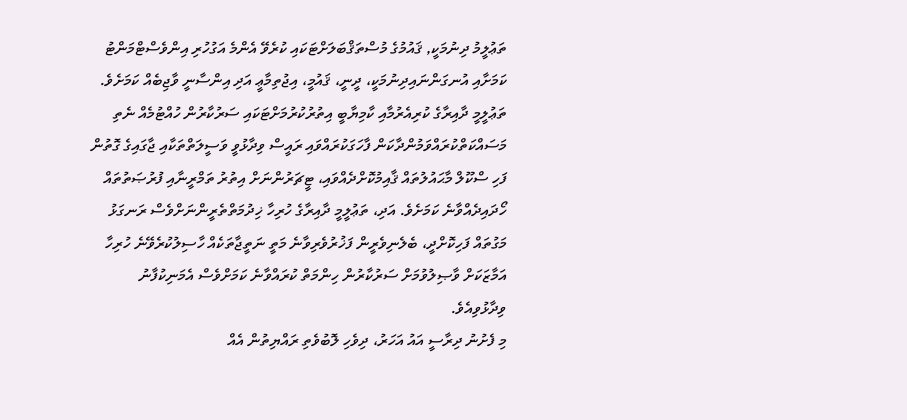ތަޢުލީމު ދިނުމަކީ, ޤައުމުގެ މުސްތަޤްބަލަށްޓަކައި ކުރެވޭ އެންމެ އަގުހުރި އިންވެސްޓްމަންޓު ކަމަށާއި އުނގަންނައިދިނުމަކީ، ދީނީ، ޤައުމީ، އިޖުތިމާޢީ އަދި އިންސާނީ ވާޖިބެއް ކަމަށެވެ.
ތަޢުލީމީ ދާއިރާގެ ކުރިއެރުމާއި ކާމިޔާބީ އިތުރުކުރުމަށްޓަކައި ސަރުކާރުން ހުއްޓުމެއް ނެތި މަސައްކަތްކުރައްވަމުންދާކަން ފާހަގަކުރައްވައި ރައީސް ވިދާޅުވީ ވަސީލަތްތަކާއި ޖާގައިގެ ގޮތުން ފަހި ސްކޫލް މާޙައުލުތައް ޤާއިމުކޮށްދެއްވައި، ޓީޗަރުންނަށް އިތުރު ތަމްރީނާއި ފުރުޞަތުތައް ހޯދައިދެއްވާނެ ކަމަށެވެ. އަދި، ތަޢުލީމީ ދާއިރާގެ ހުރިހާ ޚިދުމަތްތެރީންނަށްވެސް ރަނގަޅު މަގުތައް ފަހިކޮށްދީ، ބެލެނިވެރީން ފަޚުރުވެރިވާނެ މަތީ ނަތީޖާތަކެއް ހާސިލުކުރެވޭނެ ހުރިހާ އަމާޒަކަށް ވާޞިލުވުމަށް ސަރުކާރުން ހިންމަތް ކުރައްވާނެ ކަމަށްވެސް އެމަނިކުފާނު ވިދާޅުވިއެވެ.
މި ފެށުނު ދިރާސީ އައު އަހަރު، ދިވެހި ލޮބުވެތި ރައްޔިތުން އެއް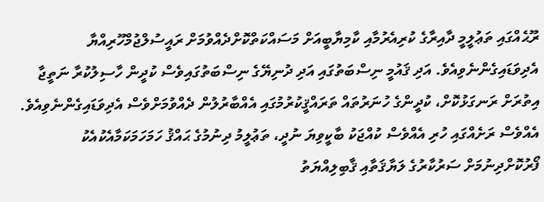ރޫޙެއްގައި ތަޢުލީމީ ދާއިރާގެ ކުރިއެރުމާއި ކާމިޔާބީއަށް މަސައްކަތްކޮށްދެއްވުމަށް ރައީސުލްޖުމްހޫރިއްޔާ އެދިވަޑައިގެންނެވިއެވެ. އަދި ޤައުމީ ނިސްބަތުގައި އަދި ދުނިޔޭގެ ނިސްބަތުގައިވެސް ކުދީން ހާސިލުކުރާ ނަތީޖާ އިތުރަށް ރަނގަޅުކޮށް، ކުދީންގެ ހުނަރުތައް ތަރައްޤީކުރުމުގައި އެއްބާރުލުން ދެއްވުމަށްވެސް އެދިވަޑައިގެންނެވިއެވެ.
އެއްވެސް ރަށެއްގައި ހުރި އެއްވެސް ކުއްޖަކު ބާކީވިޔަ ނުދީ، ތަޢުލީމު ދިނުމުގެ ޙައްޤު ހަމަހަމަކަމާއެކުއެކު ފޯރުކޮށްދިނުމަށް ސަރުކާރުގެ ލަޔާޤަތާއި ޤާބިލިއްޔަތު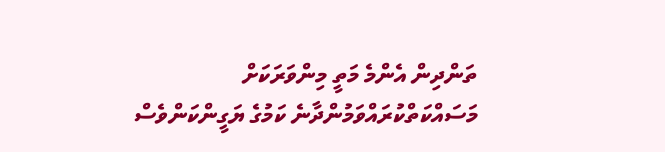ތަންދިން އެންމެ މަތީ މިންވަރަކަށް މަސައްކަތްކުރައްވަމުންދާނެ ކަމުގެ ޔަގީންކަންވެސް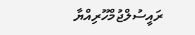ރައީސުލްޖުމްހޫރިއްޔާ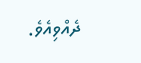ދެއްވިއެވެ.